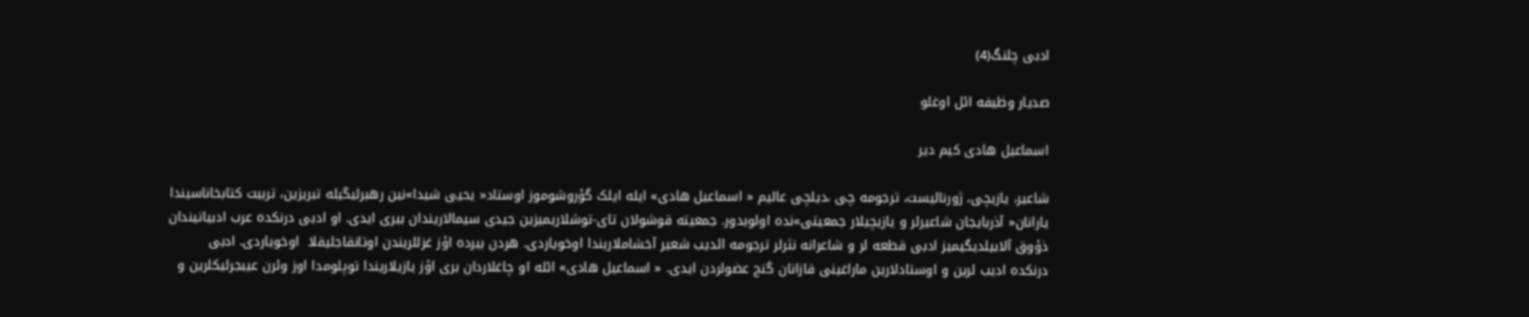ادبی چلنگ(4)

صدیار وظیفه ائل اوغلو

اسماعیل هادی کیم دیر

شاعیر، یازیچی، ژورنالیست، ترجومه چی ،دیلچی عالیم « اسماعیل هادی» ایله ایلک گؤروشوموز اوستاد« یحیی شیدا»نین رهبرلیگیله تبریزین، تربیت کتابخاناسیندا یارانان« آذربایجان شاعیرلر و یازیچیلار جمعیتی»نده اولوبدور. جمعیته قوشولان تای-توشلاریمیزین جیدی سیمالاریندان بیری ایدی. او ادبی درنکده عرب ادبیاتیندان ذؤوق آلابیلدیگیمیز ادبی قطعه لر و شاعرانه نثرلر ترجومه ائدیب شعیر آخشاملاریندا اوخویاردی. هردن بیرده اؤز غزللریندن اوتانقاجلیقلا  اوخویاردی. ادبی درنکده ادیب لرین و اوستادلارین ماراغینی قازانان گنج عضولردن ایدی. « اسماعیل هادی» ائله او چاغلاردان بری اؤز یازیلاریندا توپلومدا اوز وئرن عیبجرلیکلرین و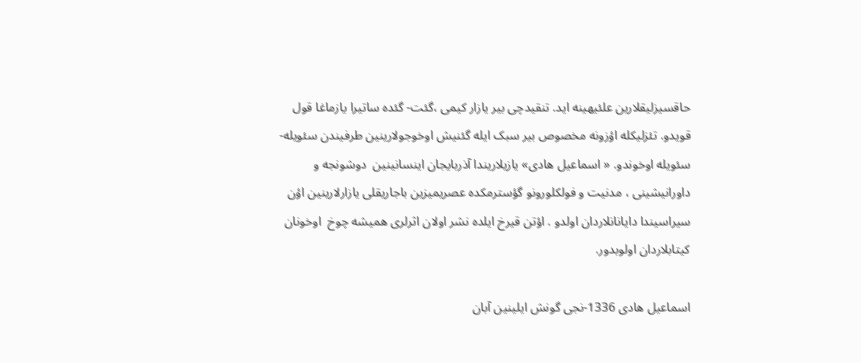حاقسیزلیقلارین علئیهینه اید. تنقیدچی بیر یازار کیمی ،گئت- گئده ساتیرا یازماغا قول قویدو. تئزلیکله اؤزونه مخصوص بیر سبک ایله گئنیش اوخوجولارینین طرفیندن سئویله-سئویله اوخوندو. « اسماعیل هادی» یازیلاریندا آذربایجان اینسانینین  دوشونجه و داورانیشینی ، مدنیت و فولکلورونو گؤسترمکده عصریمیزین باجاریقلی یازارلارینین اؤن سیراسیندا دایانانلاردان اولدو . اؤتن قیرخ ایلده نشر اولان اثرلری همیشه چوخ  اوخونان کیتابلاردان اولوبدور.

اسماعیل هادی 1336-نجی گونش ایلینین آبان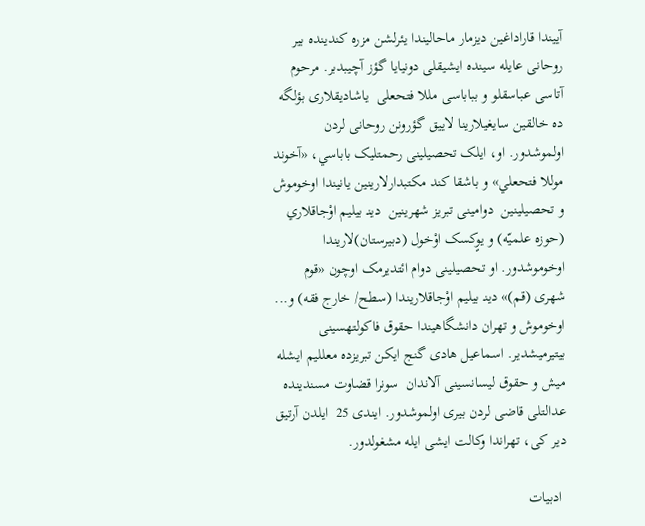آییندا قاراداغین ديزمار ماحالیندا یئرلشن مزره کندينده بیر روحانی عایله سینده ایشیقلی دونیایا گؤز آچیبدبر. مرحوم آتاسی عباسقلو و بباباسی مللا فتحعلی  یاشادیقلاری بؤلگه ده خالقین سایغیلارینا لاییق گؤرونن روحانی لردن اولموشدور. او، ایلک تحصیلینی رحمتليک باباسي، «آخوند موللا فتحعلي» و باشقا کند مکتبدارلارينین يانيندا اوخوموش و تحصیلینین  دوامينی تبريز شهرینین  دينـ بيليم اوْجاقلاري (حوزه علميّه) و يوٍکسک اوْخول (دبيرستان)لاریندا اوخوموشدور. او تحصیلینی دوام ائتدیرمک اوچون «قوم شهری (قم)» دينـ بيليم اوْجاقلاريندا (سطح/ خارج فقه) و... اوخوموش و تهران دانشگاهيندا حقوق فاکولتهسينی بیتیرمیشدیر. اسماعیل هادی گنج ایکن تبریزده معللیم ایشله میش و حقوق لیسانسینی آلاندان  سونرا قضاوت مسندینده عدالتلی قاضی لردن بیری اولموشدور. ایندی 25  ایلدن آرتیق دیر کی، تهراندا وکالت ایشی ایله مشغولدور.

 ادبیات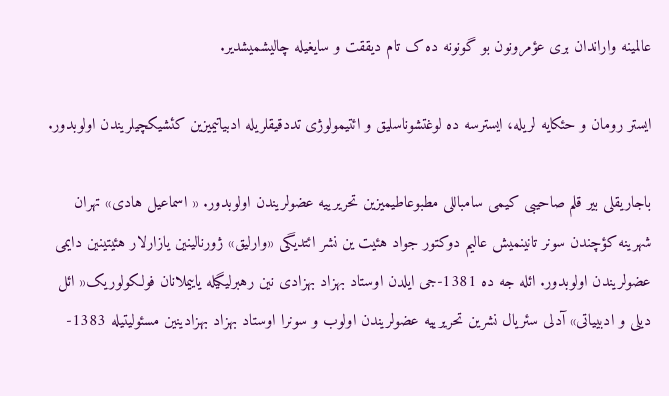عالمینه واراندان بری عؤمرونون بو گونونه ده ک تام دیققت و سایغیله چالیشمیشدیر.

ایستر رومان و حئکایه لریله، ایسترسه ده لوغتشوناسلیق و ائتیمولوژی تددقیقلریله ادبیاتیمیزین کئشیکچیلریندن اولوبدور.

باجاریقلی بیر قلم صاحیبی کیمی سامباللی مطبوعاطیمیزین تحریرییه عضولریندن اولوبدور. « اسماعیل هادی» تهران شهرینه کؤچندن سونر تانینمیش عالیم دوکتور جواد هئیت ین نشر ائتدیگی «وارلیق» ژورنالینین یازارلار هئیتینین دایمی عضولریندن اولوبدور. ائله جه ده 1381-جی ایلدن اوستاد بهزاد بهزادی نین رهبرلیگیله یاییملانان فولکولوریک« ائل دیلی و ادبییاتی» آدلی سئریال نشرین تحریرییه عضولریندن اولوب و سونرا اوستاد بهزاد بهزادینین مسئولیتیله 1383-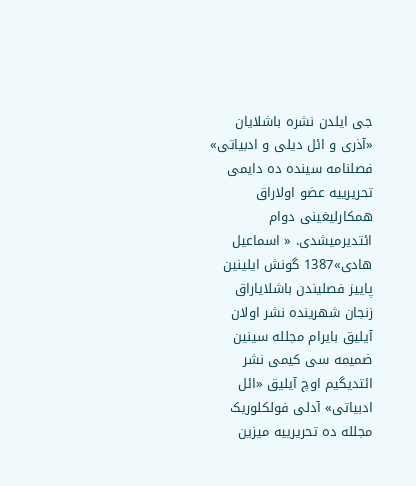جی ایلدن نشره باشلایان «آذری و ائل دیلی و ادبیاتی» فصلنامه سینده ده دایمی تحریرییه عضو اولاراق همکارلیغینی دوام ائتدیرمیشدی. « اسماعیل هادی»1387 گونش ایلینین پاییز فصلیندن باشلایاراق زنجان شهرینده نشر اولان آیلیق بایرام مجلله سینین ضمیمه سی کیمی نشر ائتدیگیم اوچ آیلیق «ائل ادبیاتی» آدلی فولکلوریک مجلله ده تحریرییه میزین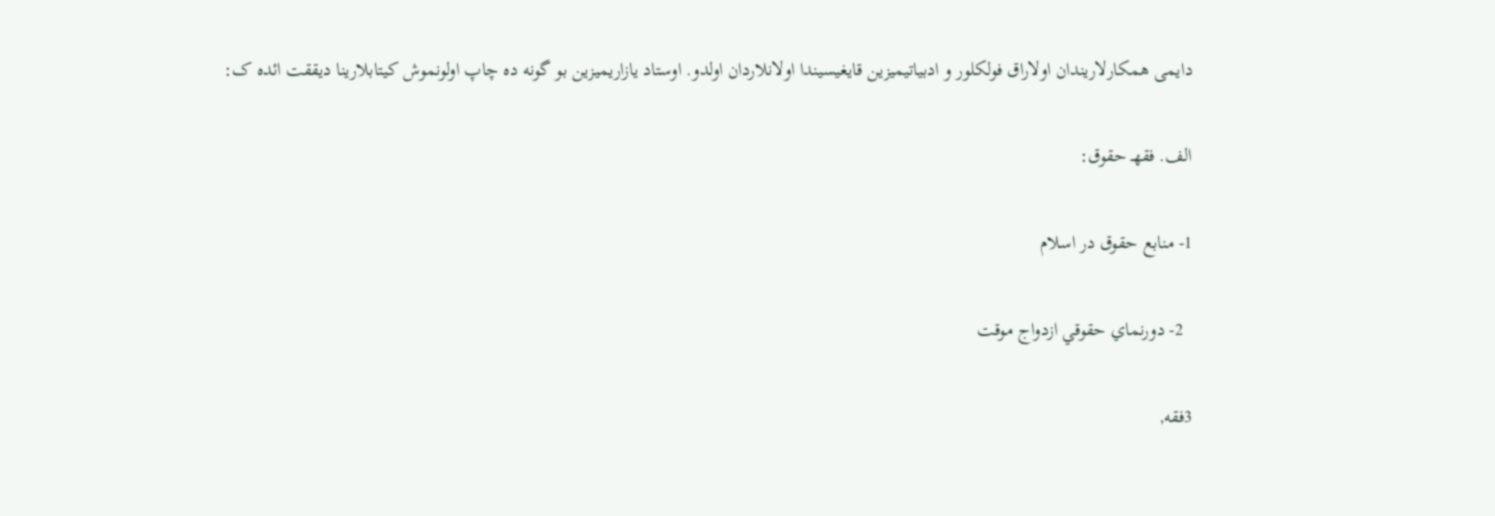دایمی همکارلاریندان اولاراق فولکلور و ادبیاتیمیزین قایغیسیندا اولانلاردان اولدو. اوستاد یازاریمیزین بو گونه ده چاپ اولونموش کیتابلارینا دیققت ائده ک:

الف. فقهـ حقوق:

1- منابع حقوق در اسلام

  2- دورنماي حقوقي ازدواج موقت

3فقه,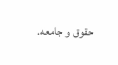حقوق و جامعه.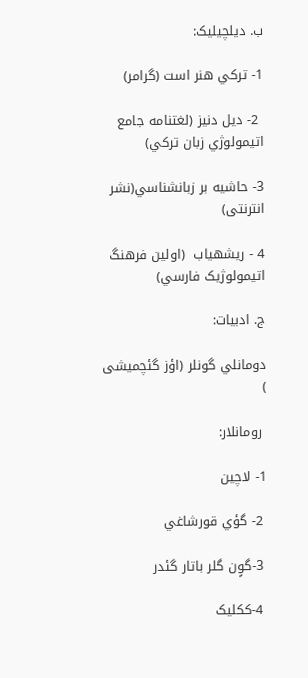ب. ديلچيليک:

1- ترکي هنر است (گرامر)

 2- ديل دنيز (لغتنامه جامع اتيمولوژي زبان ترکي)

3- حاشيه بر زبانشناسي(نشر انترنتی)

4 - ريشهياب  (اولين فرهنگ اتيمولوژيک فارسي)

ج. ادبيات:

دومانلي گونلر (اؤز گئچميشی )

 رومانلار:

1- لاچين

 2- گؤي قورشاغي

 3-گوٍن گلر باتار گئدر

 4-ککليک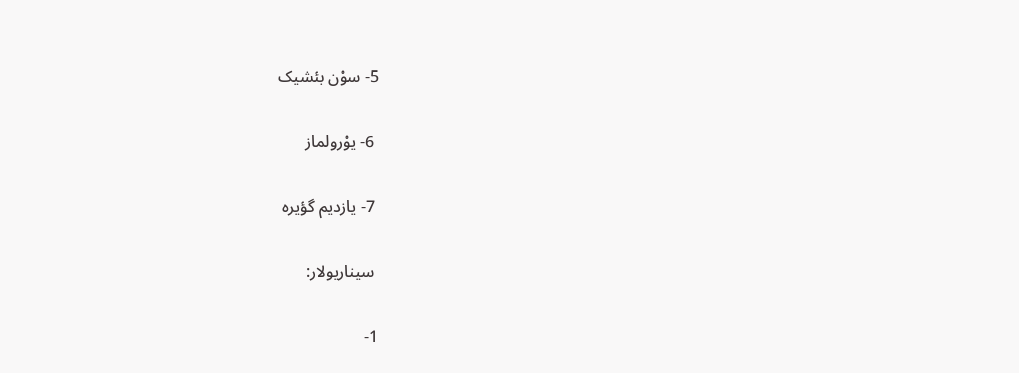5- سوْن بئشيک

 6- یوْرولماز

 7- یازديم گؤيره

 سيناريولار:

1-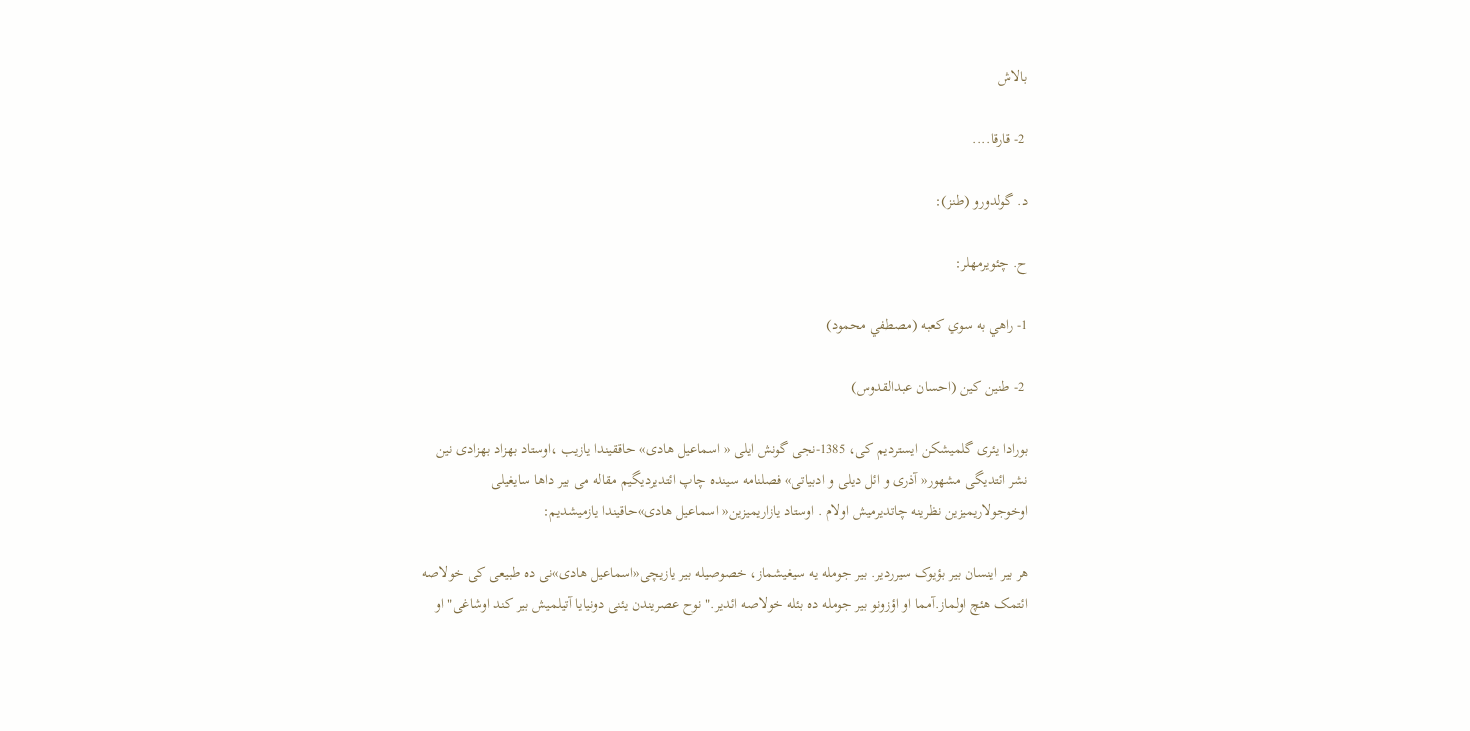بالاش

 2- قارقا....

د. گولدورو (طنز):

ح. چئويرمهلر:

1- راهي به سوي کعبه (مصطفي محمود)

 2- طنين کين (احسان عبدالقدوس)

بورادا یئری گلمیشکن ایستردیم کی، 1385-نجی گونش ایلی « اسماعیل هادی» حاققیندا یازیب ،اوستاد بهزاد بهزادی نین نشر ائتدیگی مشهور« آذری و ائل دیلی و ادبیاتی» فصلنامه سینده چاپ ائتدیردیگیم مقاله می بیر داها سایغیلی اوخوجولاریمیزین نظرینه چاتدیرمیش اولام . اوستاد یازاریمیزین« اسماعیل هادی»حاقیندا یازمیشدیم:

هر بیر اینسان بیر بؤیوک سیرردیر. بیر جومله یه سیغیشماز، خصوصیله بیر یازیچی«اسماعیل هادی»نی ده طبیعی کی خولاصه ائتمک هئچ اولماز.آمما او اؤزونو بیر جومله ده بئله خولاصه ائدیر." نوح عصریندن یئنی دونیایا آتیلمیش بیر کند اوشاغی" او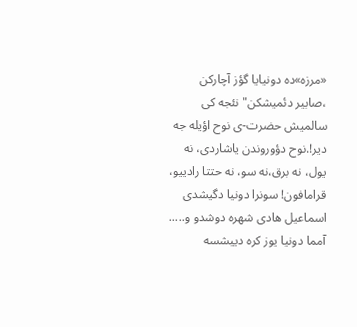«مرزه»ده دونیایا گؤز آچارکن ،صابیر دئمیشکن" نئجه کی سالمیش حضرت-ی نوح اؤیله جه دیر!.نوح دؤوروندن یاشاردی، نه یول، نه برق،نه سو، نه حتتا رادییو، قرامافون! سونرا دونیا دگیشدی اسماعیل هادی شهره دوشدو و..... آمما دونیا یوز کره دییشسه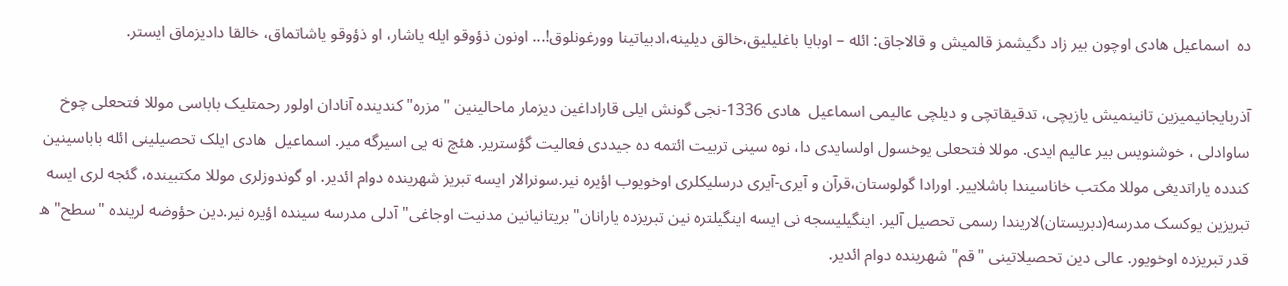ده  اسماعیل هادی اوچون بیر زاد دگیشمز قالمیش و قالاجاق: ائله – اوبایا باغلیلیق،خالق دیلینه،ادبیاتینا وورغونلوق!... اونون ذؤوقو ایله یاشار، او ذؤوقو یاشاتماق، خالقا دادیزماق ایستر.

آذربایجانیمیزین تانینمیش یازیچی، تدقیقاتچی و دیلچی عالیمی اسماعیل  هادی 1336-نجی گونش ایلی قاراداغین دیزمار ماحالینین "مزره" کندینده آنادان اولور رحمتلیک باباسی موللا فتحعلی چوخ ساوادلی ، خوشنویس بیر عالیم ایدی. موللا فتحعلی یوخسول اولسایدی دا، نوه سینی تربیت ائتمه ده جیددی فعالیت گؤستریر. هئچ نه یی اسیرگه میر. اسماعیل  هادی ایلک تحصیلینی ائله باباسینین کندده یاراتدیغی موللا مکتب خاناسیندا باشلاییر. اورادا گولوستان،قرآن و آیری-آیری درسلیکلری اوخویوب اؤیره نیر.سونرالار ایسه تبریز شهرینده دوام ائدیر. او گوندوزلری موللا مکتبینده، گئجه لری ایسه تبریزین یوکسک مدرسه(دبریستان)لاریندا رسمی تحصیل آلیر. اینگیلیسجه نی ایسه اینگیلتره نین تبریزده یارانان" بریتانیانین مدنیت اوجاغی" آدلی مدرسه سینده اؤیره نیر.دین حؤوضه لرینده "سطح" ه قدر تبریزده اوخویور. عالی دین تحصیلاتینی "قم" شهرینده دوام ائدیر.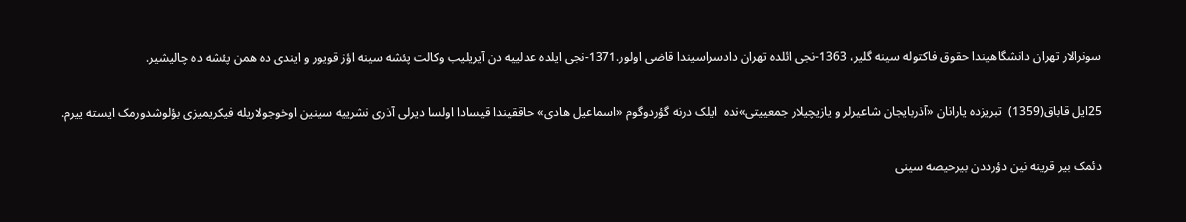سونرالار تهران دانشگاهیندا حقوق فاکتوله سینه گلیر، 1363-نجی ائلده تهران دادسراسیندا قاضی اولور.1371-نجی ایلده عدلییه دن آیریلیب وکالت پئشه سینه اؤز قویور و ایندی ده همن پئشه ده چالیشیر.

25ایل قاباق(1359)  تبریزده یارانان «آذربایجان شاعیرلر و یازیچیلار جمعییتی»نده  ایلک درنه گؤردوگوم «اسماعیل هادی» حاققیندا قیسادا اولسا دیرلی آذری نشرییه سینین اوخوجولاریله فیکریمیزی بؤلوشدورمک ایسته ییرم.

دئمک بیر قرینه نین دؤرددن بیرحیصه سینی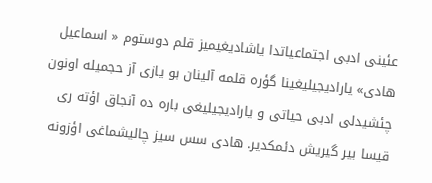عئینی ادبی اجتماعیاتدا یاشادیغیمیز قلم دوستوم « اسماعیل هادی» یارادیجیلیغینا گؤره قلمه آلینان بو یازی آز حجمیله اونون چئشیدلی ادبی حیاتی و یارادیجیلیغی باره ده آنجاق اؤته ری قیسا بیر گیریش دئمکدیر. هادی سس سیز چالیشماغی اؤزونه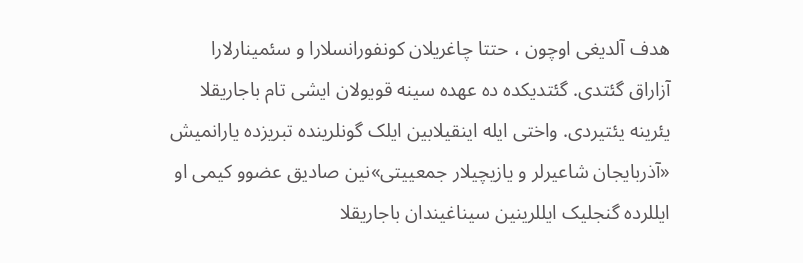هدف آلدیغی اوچون ، حتتا چاغریلان کونفورانسلارا و سئمینارلارا آزاراق گئتدی. گئتدیکده ده عهده سینه قویولان ایشی تام باجاریقلا یئرینه یئتیردی. واختی ایله اینقیلابین ایلک گونلرینده تبریزده یارانمیش «آذربایجان شاعیرلر و یازیچیلار جمعییتی»نین صادیق عضوو کیمی او ایللرده گنجلیک ایللرینین سیناغیندان باجاریقلا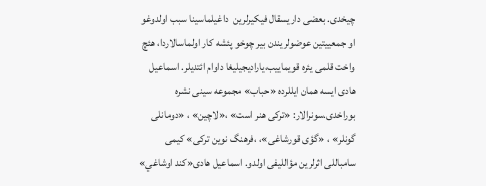چیخدی. بعضی داریسقال فیکیرلرین  داغیلماسینا سبب اولدوغو  او جمعییتین عوضولریندن بیر چوخو پئشه کار اولماسالاردا، هئچ واخت قلمی یئره قویماییب،یارادیجیلیغا داوام ائتدیلر. اسماعیل هادی ایسه همان ایللرده «حباب» مجموعه سینی نشره بوراخدی.سونرالار: «ترکی هنر است» ،«لاچین» ، «دومانلی گونلر» ، «گؤی قورشاغی»، ،فرهنگ نوین ترکی» کیمی سامباللی اثرلرین مؤاللیفی اولدو. اسماعیل هادی«کند اوشاغي»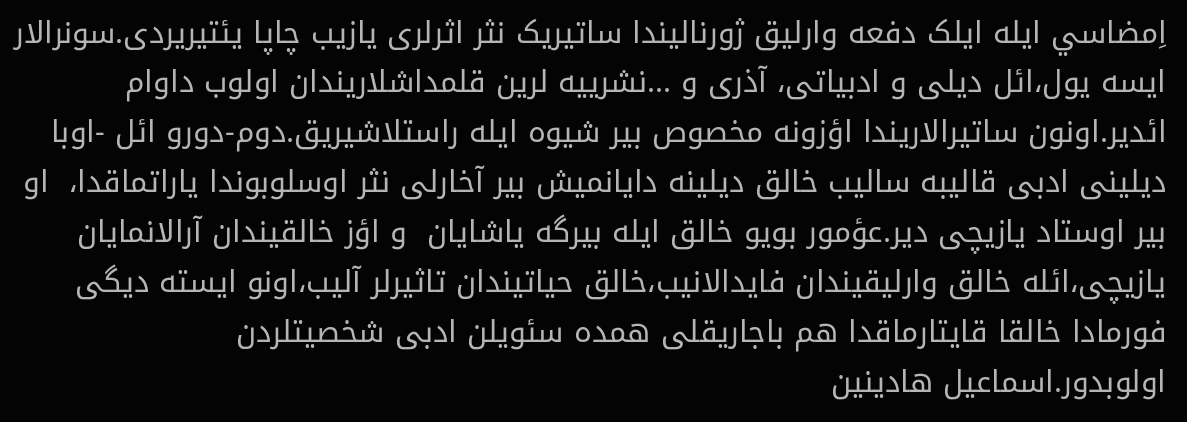اِمضاسي ايله ایلک دفعه وارلیق ژورنالیندا ساتیریک نثر اثرلری یازیب چاپا یئتیریردی.سونرالار ایسه یول،ائل دیلی و ادبیاتی، آذری و ...نشرییه لرین قلمداشلاریندان اولوب داوام ائدیر.اونون ساتیرالاریندا اؤزونه مخصوص بیر شیوه ایله راستلاشیریق.دوم-دورو ائل -اوبا دیلینی ادبی قالیبه سالیب خالق دیلینه دایانمیش بیر آخارلی نثر اوسلوبوندا یاراتماقدا،  او بیر اوستاد یازیچی دیر.عؤمور بویو خالق ایله بیرگه یاشایان  و اؤز خالقیندان آرالانمایان یازیچی،ائله خالق وارلیقیندان فایدالانیب،خالق حیاتیندان تاثیرلر آلیب،اونو ایسته دیگی فورمادا خالقا قایتارماقدا هم باجاریقلی همده سئویلن ادبی شخصیتلردن اولوبدور.اسماعیل هادینین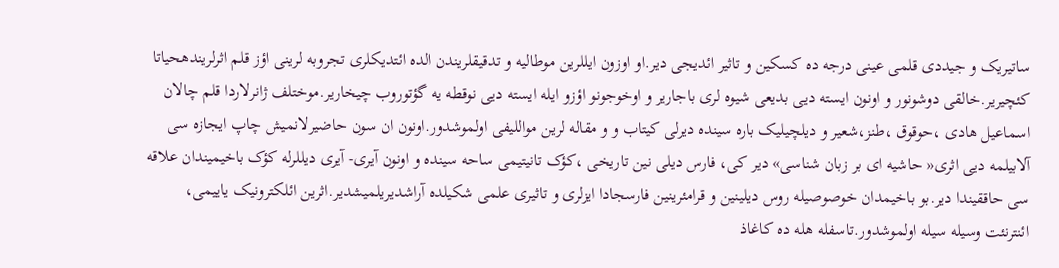ساتیریک و جیددی قلمی عینی درجه ده کسکین و تاثیر ائدیجی دیر.او اوزون ایللرین موطالیه و تدقیقلریندن الده ائتدیکلری تجروبه لرینی اؤز قلم اثرلریندهحیاتا کئچیریر.خالقی دوشونور و اونون ایسته دیی بدیعی شیوه لری باجاریر و اوخوجونو اؤزو ایله ایسته دیی نوقطه یه گؤتوروب چیخاریر.موختلف ژانرلاردا قلم چالان اسماعیل هادی ،حوقوق ،طنز،شعیر و دیلچیلیک باره سینده دیرلی کیتاب و و مقاله لرین مواللیفی اولموشدور.اونون ان سون حاضیرلانمیش چاپ ایجازه سی آلابیلمه دیی اثری« حاشیه ای بر زبان شناسی» دیر کی، فارس دیلی نین تاریخی ،کؤک تانیتیمی ساحه سینده و اونون آیری- آیری دیللرله کؤک باخیمیندان علاقه سی حاققیندا دیر.بو باخیمدان خوصوصیله روس دیلینین و قرامئرینین فارسجادا ایزلری و تاثیری علمی شکیلده آراشدیریلمیشدیر.اثرین ائلکترونیک یاییمی، ائنترنئت وسیله سیله اولموشدور.تاسفله هله ده کاغاذ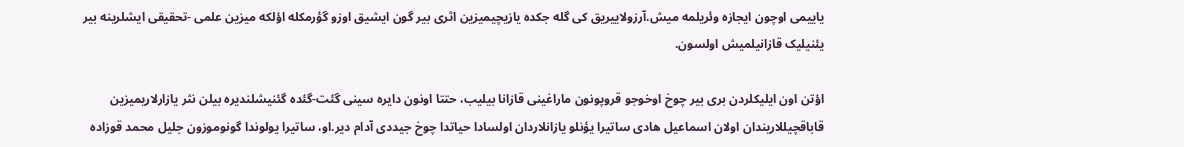یاییمی اوچون ایجازه وئریلمه میش.آرزولاییریق کی گله جکده یازیچیمیزین اثری بیر گون ایشیق اوزو گؤرمکله اؤلکه میزین علمی -تحقیقی ایشلرینه بیر یئنیلیک قازانیلمیش اولسون.

اؤتن اون ایلیکلردن بری بیر چوخ اوخوجو قروپونون ماراغینی قازانا بیلیب، حتتا اونون دایره سینی گئت-گئده گئنیشلندیره بیلن نثر یازارلاریمیزین قاباقچیللاریندان اولان اسماعیل هادی ساتیرا یؤنلو یازانلاردان اولسادا حیاتدا چوخ جیددی آدام دیر.او، ساتیرا یولوندا گونوموزون جلیل محمد قوزاده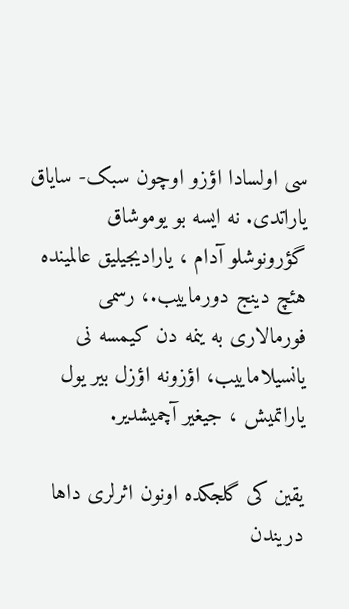سی اولسادا اؤزو اوچون سبک- سایاق یاراتدی. نه ایسه بو یوموشاق گؤرونوشلو آدام ، یارادیجیلیق عالمینده هئچ دینج دورماییب.، رسمی فورمالاری به ینمه دن کیمسه نی یانسیلاماییب، اؤزونه اؤزل بیر یول یاراتمیش ، جیغیر آچمیشدیر.

یقین کی گلجکده اونون اثرلری داها دریندن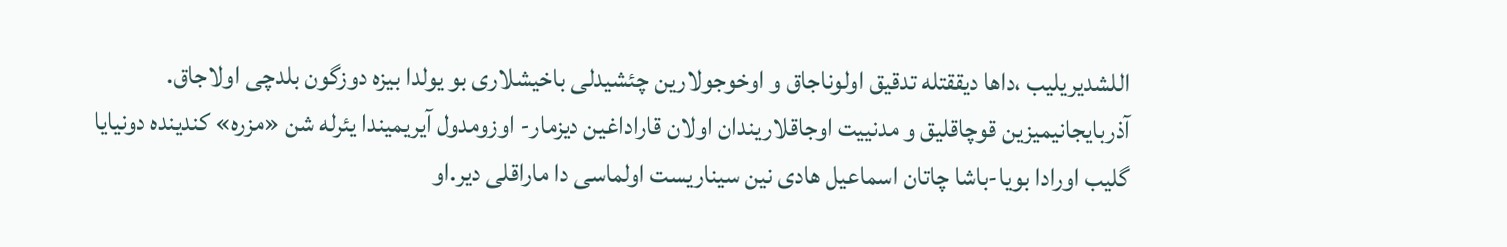اللشدیریلیب ،داها دیققتله تدقیق اولوناجاق و اوخوجولارین چئشیدلی باخیشلاری بو یولدا بیزه دوزگون بلدچی اولاجاق. آذربایجانیمیزین قوچاقلیق و مدنییت اوجاقلاریندان اولان قاراداغین دیزمار- اوزومدول آیریمیندا یئرله شن «مزره» کندینده دونیایا گلیب اورادا بویا-باشا چاتان اسماعیل هادی نین سیناریست اولماسی دا ماراقلی دیر.او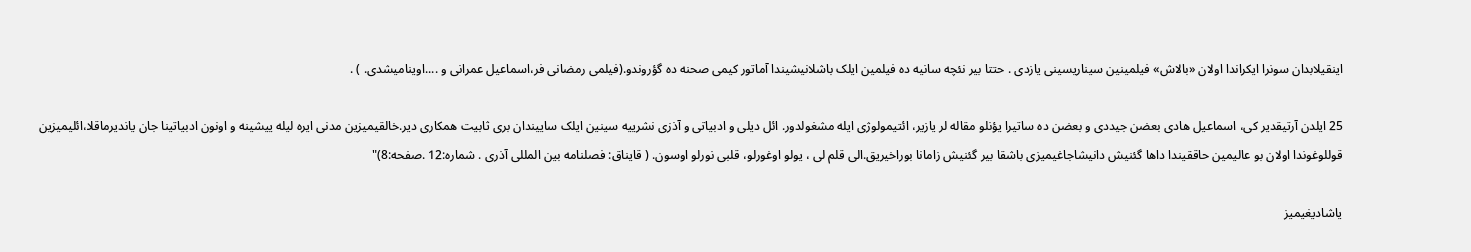اینقیلابدان سونرا ایکراندا اولان «بالاش» فیلمینین سیناریسینی یازدی . حتتا بیر نئچه سانیه ده فیلمین ایلک باشلانیشیندا آماتور کیمی صحنه ده گؤروندو.(فیلمی رمضانی فر،اسماعیل عمرانی و ....اوینامیشدی. ) .

25 ایلدن آرتیقدیر کی، اسماعیل هادی بعضن جیددی و بعضن ده ساتیرا یؤنلو مقاله لر یازیر، ائتیمولوژی ایله مشغولدور. ائل دیلی و ادبیاتی و آذزی نشرییه سینین ایلک ساییندان بری ثابیت همکاری دیر.خالقیمیزین مدنی ایره لیله ییشینه و اونون ادبیاتینا جان یاندیرماقلا،ائلیمیزین قوللوغوندا اولان بو عالیمین حاققیندا داها گئنیش دانیشاجاغیمیزی باشقا بیر گئنیش زامانا بوراخیریق.الی قلم لی ، یولو اوغورلو، قلبی نورلو اوسون. ( قایناق: فصلنامه بین المللی آذری . شماره:12 .صفحه:8)"

یاشادیغیمیز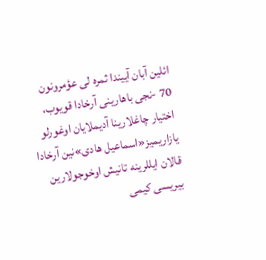ائلین آبان آییندا ثمره لی عؤمرونون 70 -نجی باهارینی آرخادا قویوب، اختیار چاغلارینا آدیملایان اوغورلو یازاریمیز«اسماعیل هادی»نین آرخادا قالان ایللرینه تانیش اوخوجولارین بیریسی کیمی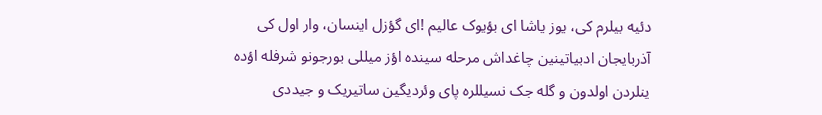دئیه بیلرم کی، یوز یاشا ای بؤیوک عالیم !ای گؤزل اینسان، وار اول کی آذربایجان ادبیاتینین چاغداش مرحله سینده اؤز میللی بورجونو شرفله اؤده ینلردن اولدون و گله جک نسیللره پای وئردیگین ساتیریک و جیددی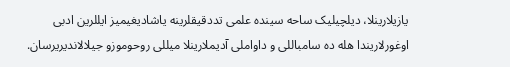یازیلارینلا، دیلچیلیک ساحه سینده علمی تددقیقلرینه یاشادیغیمیز ایللرین ادبی اوغورلاریندا هله ده سامباللی و داواملی آدیملارینلا میللی روحوموزو جیلالاندیریرسان.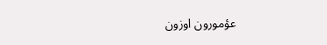عؤمورون اوزون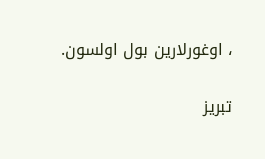، اوغورلارین بول اولسون.

تبریز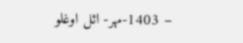– 1403-مهر- ائل اوغلو